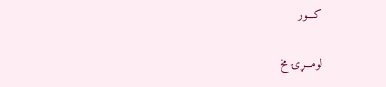کـــور

لومـــړۍ مخ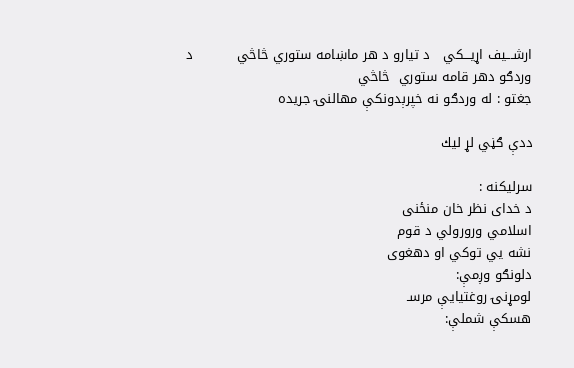ارشـــيف اړيـــکي   د تيارو د هر ماښامه ستوري څاڅي          د وردګو دهر قامه ستوري  څاڅي
جغتو : له وردګو نه خپرېدونكې مهالنۍ جريده

ددې ګڼي لړ ليك

سرليکنه :
د خداى نظر خان منځنى
اسلامي ورورولي د قوم
نشه يي توكي او دهغوى
دلونګو وږمې:
لومړنۍ روغتيايې مرسـ
هسكې شملې: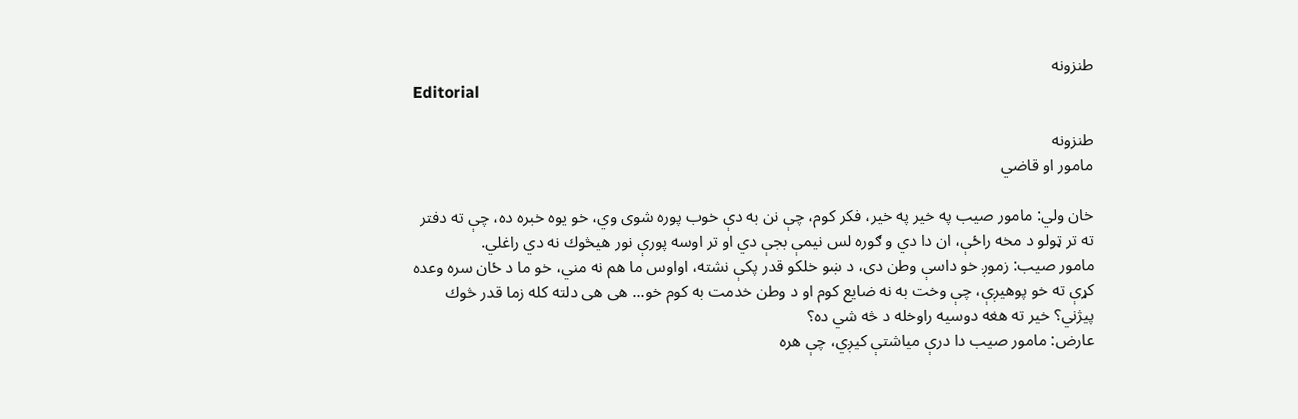طنزونه
Editorial

طنزونه
مامور او قاضي

خان ولي: مامور صيب په خير په خير، فكر كوم، چې نن به دې خوب پوره شوى وي، خو يوه خبره ده، چې ته دفتر ته تر ټولو د مخه راځې، ان دا دي و ګوره لس نيمې بجې دي او تر اوسه پورې نور هيڅوك نه دي راغلي.
مامور صيب: زموږ خو داسې وطن دى، د ښو خلكو قدر پكې نشته، اواوس ما هم نه مني، خو ما د ځان سره وعده كړې ته خو پوهيږې، چې وخت به نه ضايع كوم او د وطن خدمت به كوم خو... هى هى دلته كله زما قدر څوك پيژني؟ خير ته هغه دوسيه راوخله د څه شي ده؟
عارض: مامور صيب دا درې مياشتې كيږي، چې هره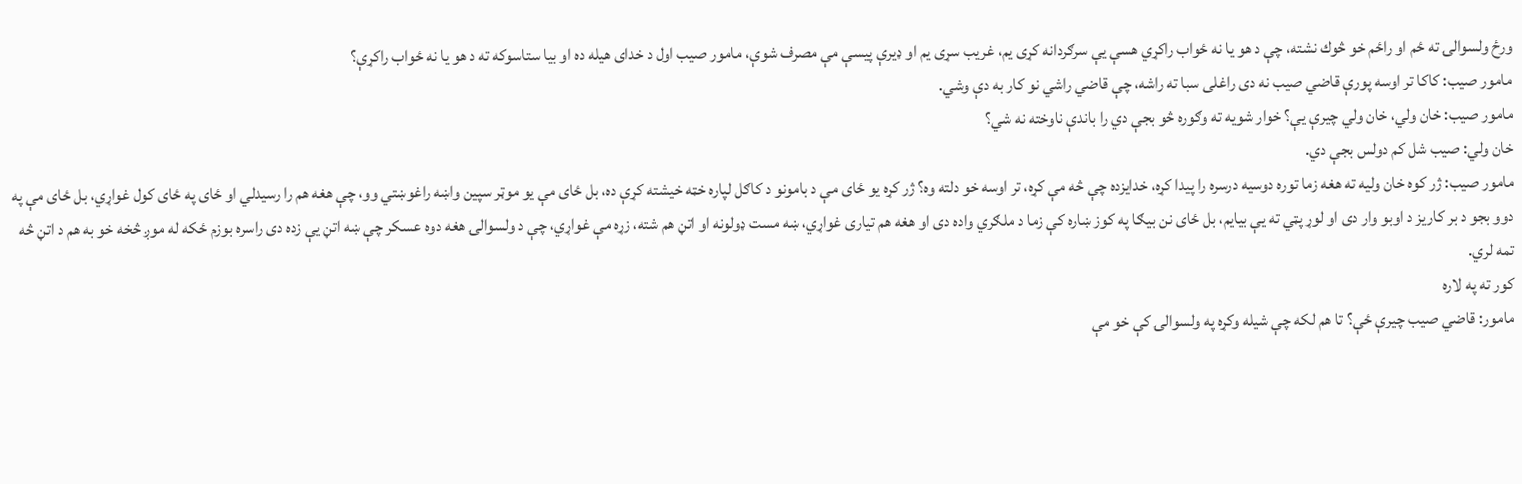ورځ ولسوالۍ ته ځم او راځم خو څوك نشته، چې د هو يا نه ځواب راكړي هسې يې سرګردانه كړى يم، غريب سړى يم او ډيرې پيسې مې مصرف شوې، مامور صيب اول د خداى هيله ده او بيا ستاسوكه ته د هو يا نه ځواب راكړې؟
مامور صيب: كاكا تر اوسه پورې قاضي صيب نه دى راغلى سبا ته راشه، چې قاضي راشي نو كار به دې وشي.
مامور صيب: خان ولي، خان ولي چيرې يې؟ خوار شويه ته وګوره څو بجې دي را باندې ناوخته نه شي؟
خان ولي: صيب شل كم دولس بجې دي.
مامور صيب: ژر كوه خان وليه ته هغه زما توره دوسيه درسره را پيدا كړه، خدايزده چې څه مې كړه، تر اوسه خو دلته وه؟ ژر كړه يو ځاى مې د بامونو د كاګل لپاره خټه خيشته كړې ده، بل ځاى مې يو موټر سپين واښه راغوښتي وو، چې هغه هم را رسيدلي او ځاى په ځاى كول غواړي، بل ځاى مې په دوو بجو د بر كاريز د اوبو وار دى او لوړ پټي ته يې بيايم، بل ځاى نن بيګا په كوز ښاره كې زما د ملګري واده دى او هغه هم تيارى غواړي، ښه مست ډولونه او اتڼ هم شته، زړه مې غواړي، چې د ولسوالۍ هغه دوه عسكر چې ښه اتڼ يې زده دى راسره بوزم ځكه له موږ څخه خو به هم د اتڼ څه تمه لري.
كور ته په لاره
مامور: قاضي صيب چيرې ځې؟ تا هم لكه چې شيله وكړه په ولسوالۍ كې خو مې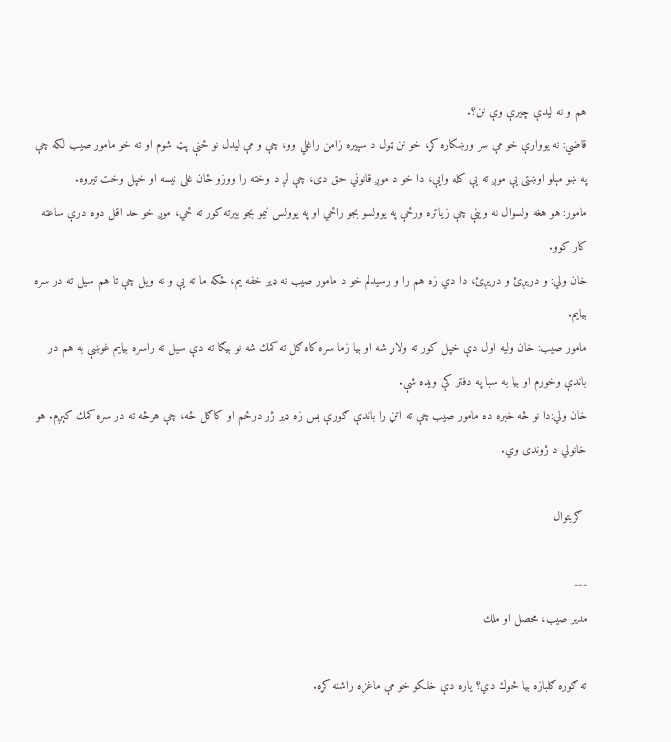هم و نه ليدې چيرې وې نن؟.
قاضي: نه يووارې خو مې سر ورښكاره كړ، خو نن ټول د سپيره زامن راغلي وو، چې و مې ليدل نو ځنې پټ شوم او ته خو مامور صيب لكه چې په ښو مېلو اوښتى يې موږ ته يې كله وايې، دا خو د موږ قانوني حق دى، چې لږ د وخته را ووزو ځان غلى نيسه او خپل وخت تيروه.
مامور: هو هغه ولسوال نه وينې چې زياتره ورځې په يوولسو بجو راځي او په يوولس نيمو بجو بيرته كور ته ځي، موږ خو حد اقل دوه درې ساعته كار كوو.
خان ولي: و دريږئ و دريږئ، دا دي زه هم را و رسيدلم خو د مامور صيب نه ډير خفه يم، ځكه ما ته يې و نه ويل چې تا هم سيل ته در سره بيايم.
مامور صيب: خان وليه اول دې خپل كور ته ولاړ شه او بيا زما سره كاه ګل ته كمك شه نو بيګا ته دې سيل ته راسره بيايم غوښې به هم در باندې وخورم او بيا به سبا په دفتر كې ويده شې.
خان ولي:دا نو څه خبره ده مامور صيب چې ته اتڼ را باندې ګورې بس زه ډير ژر درځم او كاګل څه، چې هرڅه ته در سره كمك كېږم. هو خانولي د ژوندى وي.

 ګربتوال

---
مدير صيب، محصل او ملك

ته ګوره ګلبازه بيا څوك دي؟ ياره دې خلكو خو مې ماغزه راشنه كړه.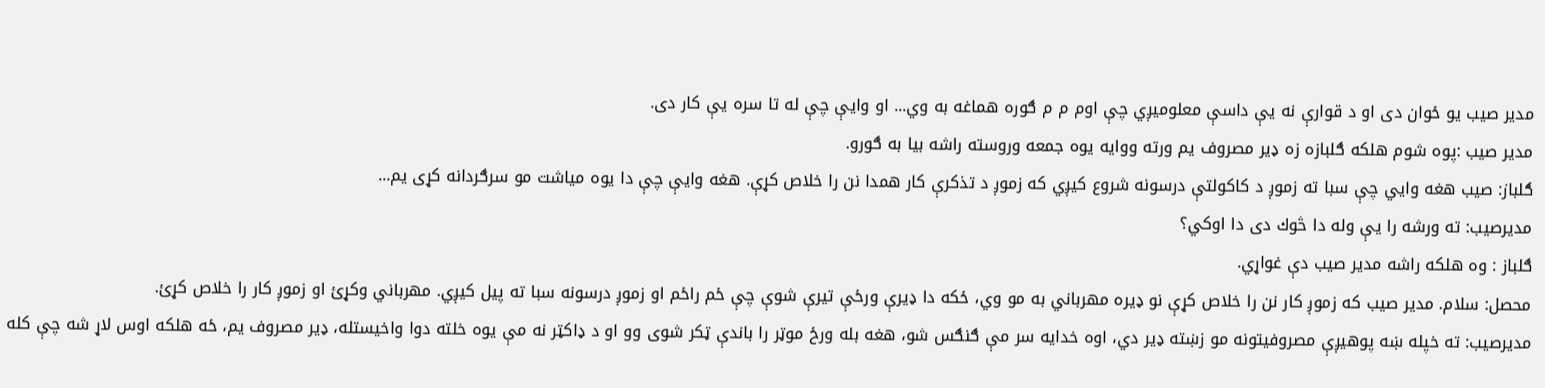مدير صيب يو ځوان دى او د قوارې نه يې داسې معلوميږي چې اوم م م ګوره هماغه به وي... او وايې چې له تا سره يې كار دى.
مدير صيب :پوه شوم هلكه ګلبازه زه ډير مصروف يم ورته ووايه يوه جمعه وروسته راشه بيا به ګورو.
ګلباز: صيب هغه وايي چې سبا ته زموږ د كاكولتې درسونه شروع كيږي كه زموږ د تذكرې كار همدا نن را خلاص كړې. هغه وايې چې دا يوه مياشت مو سرګردانه كړى يم...
مديرصيب: ته ورشه را يې وله دا څوك دى دا اوكي؟
ګلباز : وه هلكه راشه مدير صيب دې غواړي.
محصل: سلام. مدير صيب كه زموږ كار نن را خلاص كړې نو ډيره مهرباني به مو وي، ځكه دا ډيرې ورځې تيرې شوې چې ځم راځم او زموږ درسونه سبا ته پيل كيږي. مهرباني وكړئ او زموږ كار را خلاص كړئ.
مديرصيب: ته خپله ښه پوهيږې مصروفيتونه مو زښته ډير دي، اوه خدايه سر مې ګنګس شو، هغه بله ورځ موټر را باندې ټكر شوى وو او د ډاكټر نه مې يوه خلته دوا واخيستله، ډير مصروف يم، ځه هلكه اوس لاړ شه چې كله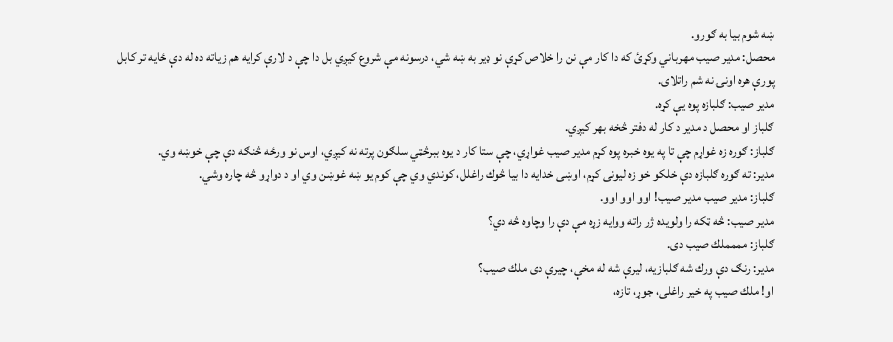ښه شوم بيا به ګورو.
محصل: مدير صيب مهرباني وكړئ كه دا كار مې نن را خلاص كړې نو ډير به ښه شي، درسونه مې شروع كيږي بل دا چې د لارې كرايه هم زياته ده له دې ځايه تر كابل پورې هره اونۍ نه شم راتلاى.
مدير صيب: ګلبازه پوه يې كړه.
ګلباز او محصل د مدير د كار له دفتر څخه بهر كيږي.
ګلباز: ګوره زه غواړم چې تا په يوه خبره پوه كړم مدير صيب غواړي، چې ستا كار د يوه ببرڅټي سلګون پرته نه كيږي، اوس نو ورځه څنګه دې چې خوښه وي.
مدير: ته ګوره ګلبازه دې خلكو خو زه ليونى كړم، اوښى خدايه دا بيا څوك راغلل، كوندي وي چې كوم يو ښه غوښن وي او د دواړو څه چاره وشي.
ګلباز: مدير صيب مدير صيب! اوو اوو اوو.
مدير صيب: څه ټكه را ولويده ژر راته ووايه زړه مې دې را وچاوه څه دي؟
ګلباز: مممملك صيب دى.
مدير: رنګ دې ورك شه ګلبازيه، ليرې شه له مخې، چيرې دى ملك صيب؟
او! ملك صيب په خير راغلى، جوړ، تازه،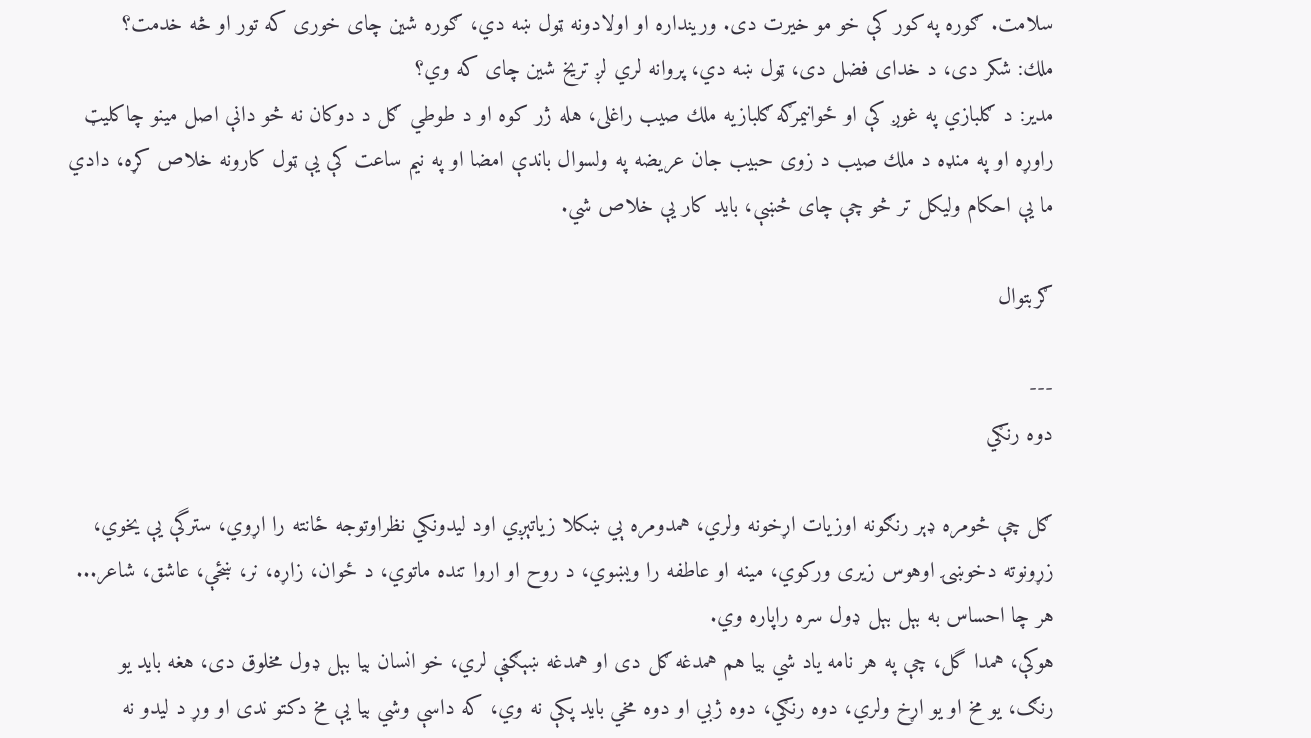سلامت. ګوره په كور كې خو مو خيرت دى. ورينداره او اولادونه ټول ښه دي، ګوره شين چاى خورى كه تور او څه خدمت؟
ملك: شكر دى، د خداى فضل دى، ټول ښه دي، پروانه لري لږ تريخ شين چاى كه وي؟
مدير: د ګلبازي په غوږ كې او ځوانيمرګه ګلبازيه ملك صيب راغلى، هله ژر كوه او د طوطي ګل د دوكان نه څو دانې اصل مينو چاكليټ راوړه او په منډه د ملك صيب د زوى حبيب جان عريضه په ولسوال باندې امضا او په نيم ساعت كې يې ټول كارونه خلاص كړه، دادي ما يې احكام وليكل تر څو چې چاى څښې، بايد كار يې خلاص شي.

ګربتوال

---
دوه رنګي

ګل چې څومره ډېر رنګونه اوزيات اړخونه ولري، همدومره ېي ښكلا زياتېږي اود ليدونكي نظراوتوجه ځانته را اړوي، سترگې يې يخوي، زړونوته دخوښۍ اوهوس زيرى وركوي، مينه او عاطفه را ويښوي، د روح او اروا تنده ماتوي، د ځوان، زاړه، نر، ښځې، عاشق، شاعر... هر چا احساس به بېل بېل ډول سره راپاره وي.
هوكې، همدا گل، چې په هر نامه ياد شي بيا هم همدغه ګل دى او همدغه ښېګڼې لري، خو انسان بيا بېل ډول مخلوق دى، هغه بايد يو رنګ، يو مخ او يو اړخ ولري، دوه رنګي، دوه ژبي او دوه مخي بايد پكې نه وي، كه داسې وشي بيا يې مخ دكتو ندى او وړ د ليدو نه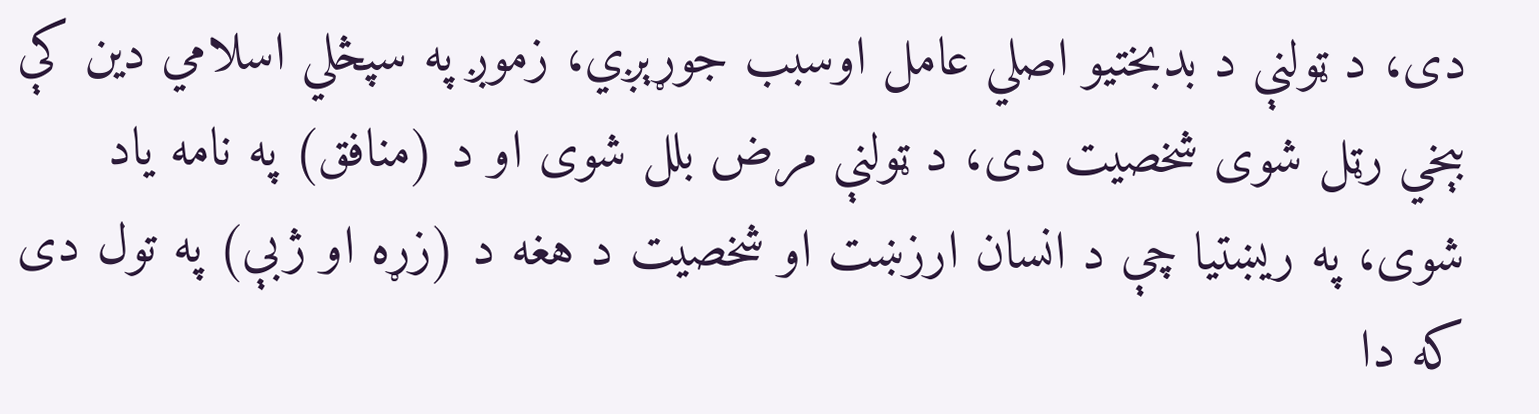دى، د ټولنې د بدبختيو اصلي عامل اوسبب جوړېږي، زموږ په سپڅلي اسلامي دين كې بېخي رټل شوى شخصيت دى، د ټولنې مرض بلل شوى او د (منافق) په نامه ياد شوى، په ريښتيا چې د انسان ارزښت او شخصيت د هغه د (زړه او ژبې) په تول دى كه دا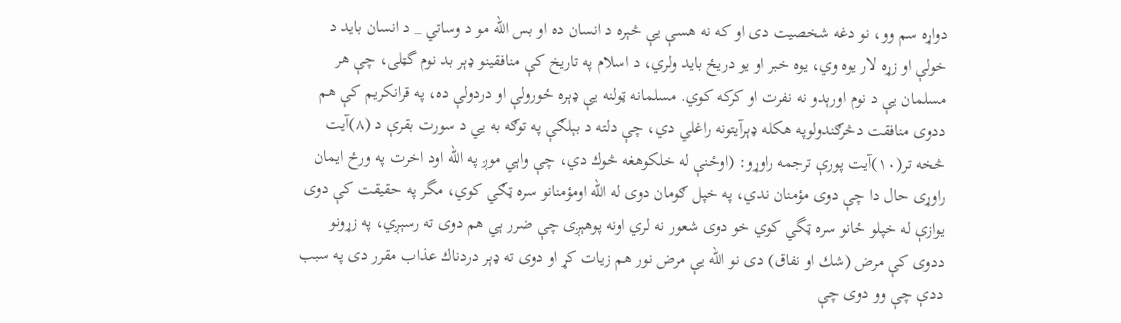دواړه سم وو، نو دغه شخصيت دى او كه نه هسې يې څېره د انسان ده او بس الله مو د وساتي _ د انسان بايد د خولې او زړه لار يوه وي، يوه خبر او يو دريځ بايد ولري، د اسلام په تاريخ كې منافقينو ډېر بد نوم گټلى، چې هر مسلمان يې د نوم اورېدو نه نفرت او كركه كوي. مسلمانه ټولنه يې ډېره ځورولې او دردولې ده، په قرانكريم كې هم ددوى منافقت دڅرګندولوپه هكله ډېرآيتونه راغلي دي، چې دلته د بېلګې په توګه به يي د سورت بقرې د (۸)آيت څخه تر(۱۰)آيت پورې ترجمه راوړو: (اوځنې له خلكوهغه څوك دي، چې واېي موږ په الله اود اخرت په ورځ ايمان راوړى حال دا چې دوى مؤمنان ندي، په خپل ګومان دوى له الله اومؤمنانو سره ټګي كوي، مگر په حقيقت كې دوى يوازې له خپلو ځانو سره ټگي كوي خو دوى شعور نه لري اونه پوهېږى چې ضرر ېي هم دوى ته رسېږي، په زړونو ددوى كې مرض (شك او نفاق) دى نو الله يې مرض نور هم زيات كړ او دوى ته ډېر دردناك عذاب مقرر دى په سبب ددې چې وو دوى چې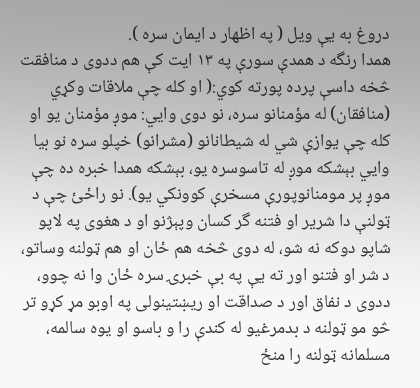دروغ به يې ويل ( په اظهار د ايمان سره ).
همدا رنگه د همدې سورې په ۱۳ ايت كې هم ددوى د منافقت څخه داسې پرده پورته كوي:( او كله چې ملاقات وكړي (منافقان) له مؤمنانو سره، نو دوى وايي: موږ مؤمنان يو او كله چې يوازې شي له شيطانانو (مشرانو) خپلو سره نو بيا وايي بېشكه موږ له تاسوسره يو، بېشكه همدا خبره ده چې موږ پر مومنانوپورې مسخرې كوونكي يو). نو راځئ چې د ټولنې دا شرير او فتنه گر كسان وپېژنو او د هغوى په لاپو شاپو دوكه نه شو، له دوى څخه هم ځان او هم ټولنه وساتو، د شر او فتنو اور ته يې په بې خبرۍ سره ځان وا نه چوو، ددوى د نفاق اور د صداقت او ريښتينولى په اوبو مړ كړو تر څو مو ټولنه د بدمرغيو له كندې را و باسو او يوه سالمه، مسلمانه ټولنه را منځ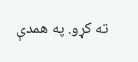ته كړو. په همدې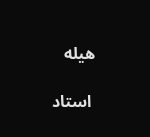هيله

 استاد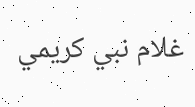غلام نبي كريمي